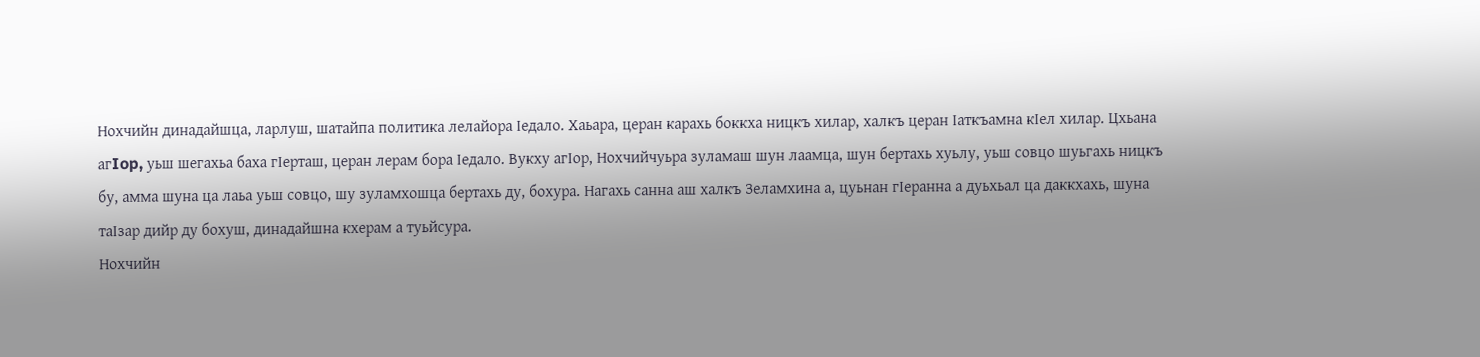Нохчийн динадайшца, ларлуш, шатайпа политика лелайора Iедало. Хаьара, церан карахь боккха ницкъ хилар, халкъ церан Iаткъамна кIел хилар. Цхьана aгIop, уьш шегахьа баха гIерташ, церан лерам бора Iедало. Вукху агIор, Нохчийчуьра зуламаш шун лаамца, шун бертахь хуьлу, уьш совцо шуьгахь ницкъ бу, амма шуна ца лаьа уьш совцо, шу зуламхошца бертахь ду, бохура. Нагахь санна аш халкъ Зеламхина а, цуьнан гIеранна а дуьхьал ца даккхахь, шуна таIзар дийр ду бохуш, динадайшна кхерам а туьйсура.
Нохчийн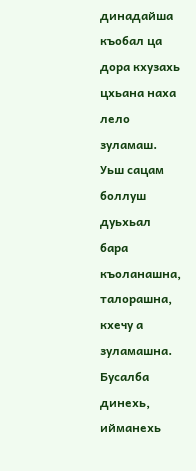динадайша къобал ца дора кхузахь цхьана наха лело зуламаш. Уьш сацам боллуш дуьхьал бара къоланашна, талорашна, кхечу а зуламашна. Бусалба динехь, ийманехь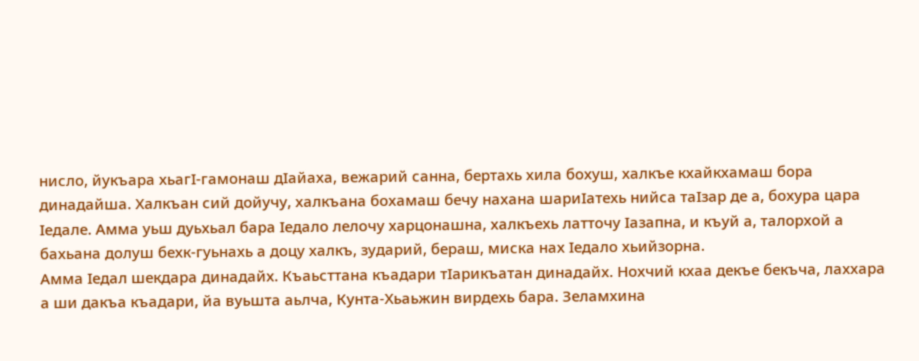нисло, йукъара хьагI-гамонаш дIайаха, вежарий санна, бертахь хила бохуш, халкъе кхайкхамаш бора динадайша. Халкъан сий дойучу, халкъана бохамаш бечу нахана шариIатехь нийса таIзар де а, бохура цара Iедале. Амма уьш дуьхьал бара Iедало лелочу харцонашна, халкъехь латточу Iазапна, и къуй а, талорхой а бахьана долуш бехк-гуьнахь а доцу халкъ, зударий, бераш, миска нах Iедало хьийзорна.
Амма Iедал шекдара динадайх. Къаьсттана къадари тIарикъатан динадайх. Нохчий кхаа декъе бекъча, лаххара а ши дакъа къадари, йа вуьшта аьлча, Кунта-Хьаьжин вирдехь бара. Зеламхина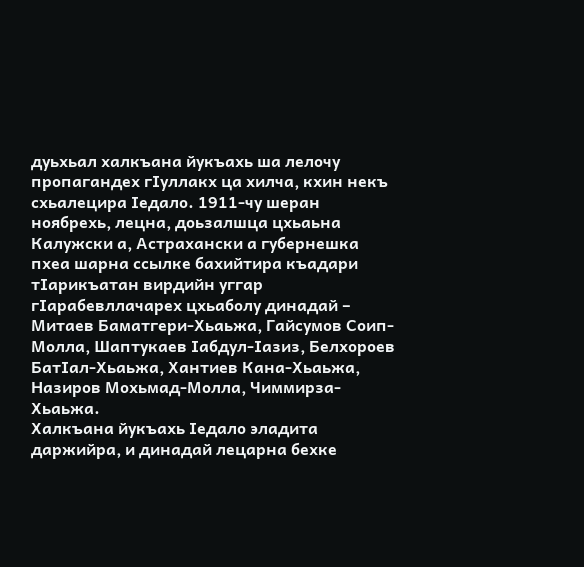дуьхьал халкъана йукъахь ша лелочу пропагандех гIуллакх ца хилча, кхин некъ схьалецира Iедало. 1911-чу шеран ноябрехь, лецна, доьзалшца цхьаьна Калужски а, Астрахански а губернешка пхеа шарна ссылке бахийтира къадари тIарикъатан вирдийн уггар гIарабевллачарех цхьаболу динадай – Митаев Баматгери-Хьаьжа, Гайсумов Соип-Молла, Шаптукаев Iабдул-Iазиз, Белхороев БатIал-Хьаьжа, Хантиев Кана-Хьаьжа, Назиров Мохьмад-Молла, Чиммирза-Хьаьжа.
Халкъана йукъахь Iедало эладита даржийра, и динадай лецарна бехке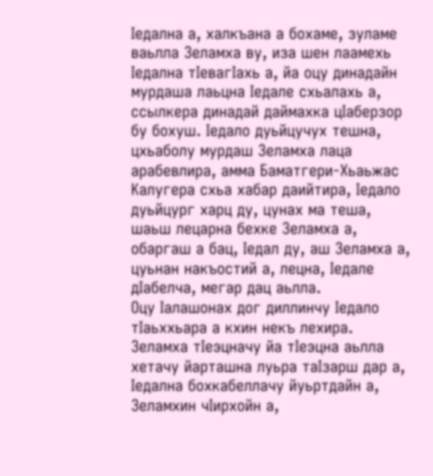Iедална а, халкъана а бохаме, зуламе ваьлла Зеламха ву, иза шен лаамехь Iедална тIевагIахь а, йа оцу динадайн мурдаша лаьцна Iедале схьалахь а, ссылкера динадай даймахка цIаберзор бу бохуш. Iедало дуьйцучух тешна, цхьаболу мурдаш Зеламха лаца арабевлира, амма Баматгери-Хьаьжас Калугера схьа хабар даийтира, Iедало дуьйцург харц ду, цунах ма теша, шаьш лецарна бехке Зеламха а, обаргаш а бац, Iедал ду, аш Зеламха а, цуьнан накъостий а, лецна, Iедале дIабелча, мегар дац аьлла.
Оцу Iалашонах дог диллинчу Iедало тIаьххьара а кхин некъ лехира. Зеламха тIеэцначу йа тIеэцна аьлла хетачу йарташна луьра таIзарш дар а, Iедална бохкабеллачу йуьртдайн а, Зеламхин чIирхойн а,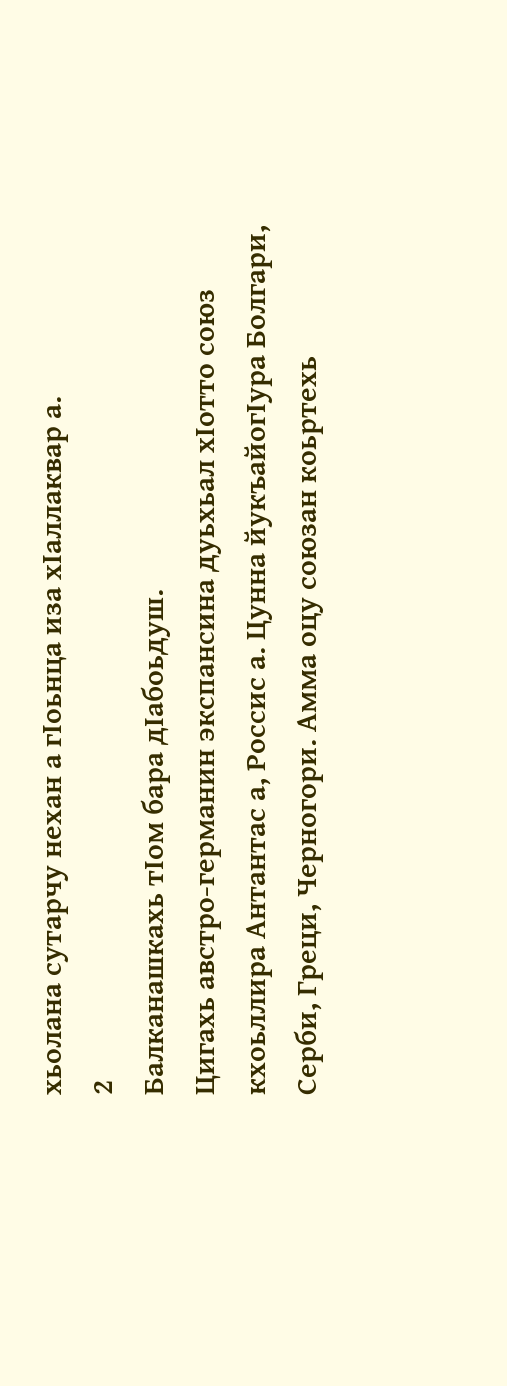хьолана сутарчу нехан а гIоьнца иза хIаллаквар а.
2
Балканашкахь тIом бара дIабоьдуш.
Цигахь австро-германин экспансина дуьхьал хIотто союз кхоьллира Антантас а, Россис а. Цунна йукъайогIура Болгари, Серби, Греци, Черногори. Амма оцу союзан коьртехь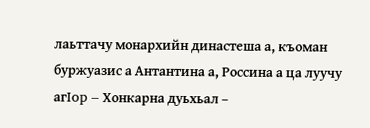лаьттачу монархийн династеша а, къоман буржуазис а Антантина а, Россина а ца луучу aгIop – Хонкарна дуьхьал –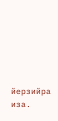йерзийра иза.